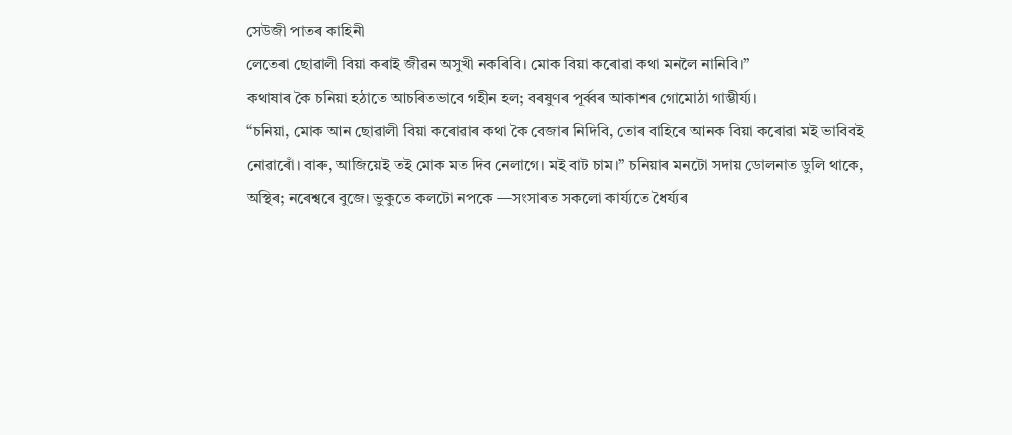সেউজী পাতৰ কাহিনী
লেতেৰা ছোৱালী বিয়া কৰাই জীৱন অসুখী নকৰিবি। মোক বিয়া কৰোৱা কথা মনলৈ নানিবি।”
কথাষাৰ কৈ চনিয়া হঠাতে আচৰিতভাবে গহীন হল; বৰষুণৰ পূৰ্ব্বৰ আকাশৰ গোমোঠা গাম্ভীৰ্য্য।
“চনিয়া, মোক আন ছোৱালী বিয়া কৰোৱাৰ কথা কৈ বেজাৰ নিদিবি, তোৰ বাহিৰে আনক বিয়া কৰোৱা মই ভাবিবই নোৱাৰোঁ। বাৰু, আজিয়েই তই মোক মত দিব নেলাগে। মই বাট চাম।” চনিয়াৰ মনটো সদায় ডোলনাত ডুলি থাকে, অস্থিৰ; নৰেশ্বৰে বুজে। ভুকুতে কলটো নপকে —সংসাৰত সকলো কাৰ্য্যতে ধৈৰ্য্যৰ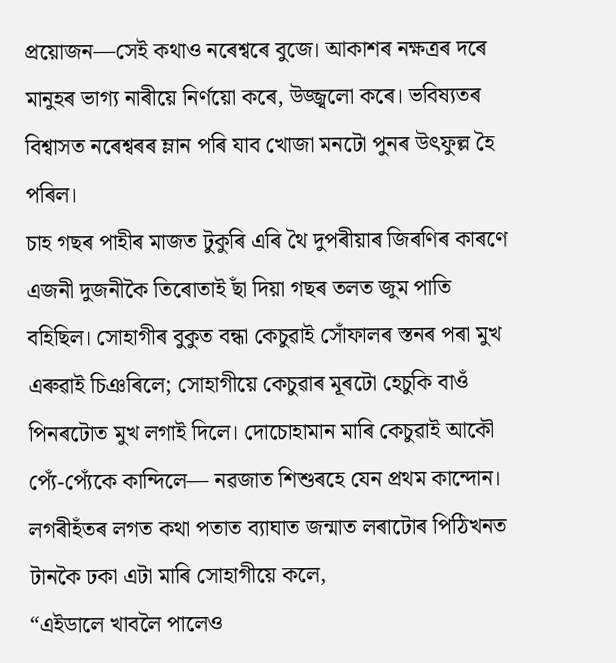প্ৰয়োজন—সেই কথাও নৰেশ্বৰে বুজে। আকাশৰ নক্ষত্ৰৰ দৰে মানুহৰ ভাগ্য নাৰীয়ে নিৰ্ণয়ো কৰে, উজ্জ্বলো কৰে। ভবিষ্যতৰ বিশ্বাসত নৰেশ্বৰৰ ম্লান পৰি যাব খোজা মনটো পুনৰ উৎফুল্ল হৈ পৰিল।
চাহ গছৰ পাহীৰ মাজত টুকুৰি এৰি থৈ দুপৰীয়াৰ জিৰণিৰ কাৰণে এজনী দুজনীকৈ তিৰোতাই ছাঁ দিয়া গছৰ তলত জুম পাতি বহিছিল। সোহাগীৰ বুকুত বন্ধা কেচুৱাই সোঁফালৰ স্তনৰ পৰা মুখ এৰুৱাই চিঞৰিলে; সোহাগীয়ে কেচুৱাৰ মূৰটো হেচুকি বাওঁ পিনৰটোত মুখ লগাই দিলে। দোচোহামান মাৰি কেচুৱাই আকৌ প্যেঁ-প্যেঁকে কান্দিলে— নৱজাত শিশুৰহে যেন প্ৰথম কান্দোন। লগৰীহঁতৰ লগত কথা পতাত ব্যাঘাত জন্মাত লৰাটোৰ পিঠিখনত টানকৈ ঢকা এটা মাৰি সোহাগীয়ে কলে,
“এইডালে খাবলৈ পালেও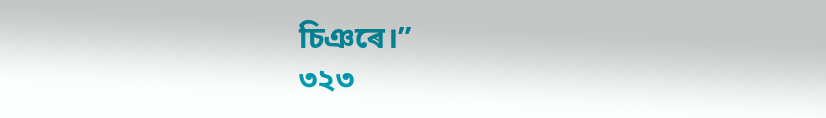চিঞৰে।”
৩২৩